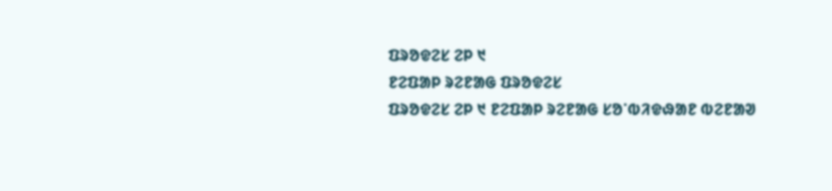ᱯᱨᱚᱫᱮᱥ ᱮᱞ ᱑
ᱱᱮᱯᱟᱞ ᱨᱮᱱᱟᱜ ᱯᱨᱚᱫᱮᱥ
ᱯᱨᱚᱫᱮᱥ ᱮᱞ ᱑ ᱱᱮᱯᱟᱞ ᱨᱮᱱᱟᱜ ᱥᱚᱸᱵᱤᱫᱷᱟᱱ ᱵᱮᱱᱟᱣ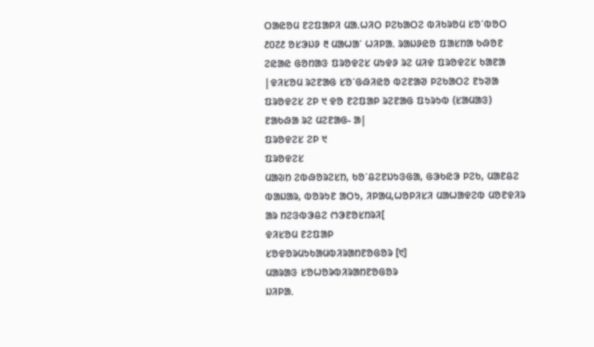ᱛᱟᱭᱚᱢ ᱱᱮᱯᱟᱞᱤ ᱢᱟᱹᱦᱤᱛ ᱞᱮᱠᱟᱛᱮ ᱵᱤᱠᱨᱚᱢ ᱥᱚᱸᱵᱚᱛ ᱒᱐᱗᱒ ᱚᱥᱳᱡᱽ ᱓ ᱢᱟᱦᱟᱸ ᱦᱤᱞᱟᱹ ᱨᱟᱡᱽᱭᱚ ᱯᱟᱥᱴᱟ ᱠᱷᱚᱱ ᱮᱭᱟᱭ ᱜᱚᱴᱟᱝ ᱯᱨᱚᱫᱮᱥ ᱢᱩᱫᱽ ᱨᱮ ᱢᱤᱫ ᱯᱨᱚᱫᱮᱥ ᱠᱟᱱᱟ |ᱫᱤᱥᱚᱢ ᱨᱮᱱᱟᱜ ᱥᱚᱸᱜᱷᱤᱭᱚ ᱵᱮᱱᱟᱣ ᱞᱮᱠᱟᱛᱮ ᱱᱩᱣᱟ ᱯᱨᱚᱫᱮᱥ ᱮᱞ ᱑ ᱫᱚ ᱱᱮᱯᱟᱞ ᱨᱮᱱᱟᱜ ᱯᱩᱨᱩᱵ (ᱥᱟᱢᱟᱝ) ᱱᱟᱠᱷᱟ ᱨᱮ ᱢᱮᱱᱟᱜ- ᱟ|
ᱯᱨᱚᱫᱮᱥ ᱮᱞ ᱑
ᱯᱨᱚᱫᱮᱥ
ᱢᱟᱶᱴ ᱮᱵᱷᱚᱨᱮᱥᱴ, ᱠᱚᱸᱪᱮᱱᱡᱩᱝᱜᱟ, ᱜᱳᱠᱭᱳ ᱞᱮᱠ, ᱢᱟᱱᱪᱮ ᱵᱟᱡᱟᱨ, ᱵᱚᱨᱩᱱ ᱟᱛᱩ, ᱤᱞᱟᱢ,ᱦᱚᱞᱤᱥᱤ ᱢᱟᱦᱟᱫᱮᱵ ᱢᱚᱱᱫᱤᱨ ᱟᱨ ᱴᱮᱝᱵᱳᱪᱮ ᱬᱳᱱᱚᱥᱴᱨᱤ[
ᱫᱤᱥᱚᱢ ᱱᱮᱯᱟᱞ
ᱥᱚᱫᱚᱨᱢᱩᱠᱟᱢᱵᱤᱨᱟᱴᱱᱚᱜᱚᱨ [᱑]
ᱢᱟᱨᱟᱝ ᱥᱚᱦᱚᱨᱵᱤᱨᱟᱴᱱᱚᱜᱚᱨ
ᱡᱤᱞᱟᱹ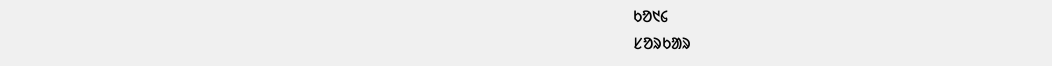ᱠᱚ᱑᱔
ᱥᱚᱨᱠᱟᱨ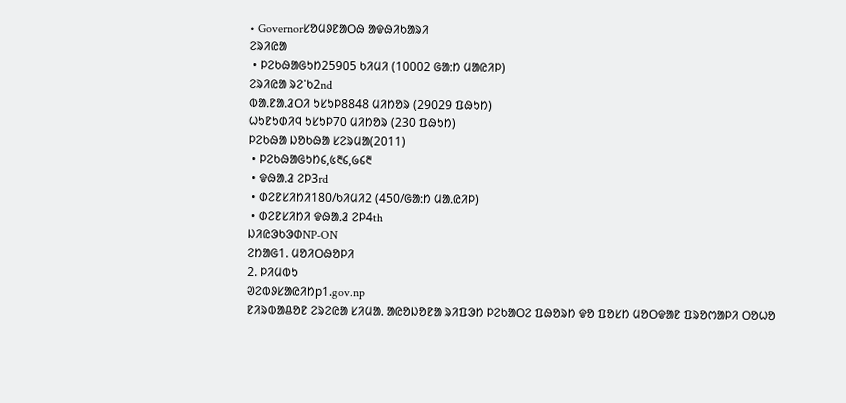• Governorᱥᱚᱢᱽᱱᱟᱛᱷ ᱟᱫᱷᱤᱠᱟᱨᱤ
ᱮᱨᱤᱭᱟ
 • ᱞᱮᱠᱷᱟᱜᱩᱴ25905 ᱠᱤᱢᱤ (10002 ᱜᱟᱺᱴ ᱢᱟᱭᱤᱞ)
ᱮᱨᱤᱭᱟ ᱨᱮᱸᱠ2nd
ᱵᱟᱹᱱᱟᱹᱲᱛᱤ ᱩᱥᱩᱞ8848 ᱢᱤᱴᱚᱨ (29029 ᱯᱷᱩᱴ)
ᱦᱩᱱᱩᱰᱤᱧ ᱩᱥᱩᱞ70 ᱢᱤᱴᱚᱨ (230 ᱯᱷᱩᱴ)
ᱞᱮᱠᱷᱟ ᱡᱚᱠᱷᱟ ᱥᱮᱨᱢᱟ(2011)
 • ᱞᱮᱠᱷᱟᱜᱩᱴ᱔,᱕᱓᱔,᱙᱔᱓
 • ᱫᱷᱟᱹᱲ ᱮᱞ3rd
 • ᱰᱮᱱᱥᱤᱴᱤ180/ᱠᱤᱢᱤ2 (450/ᱜᱟᱺᱴ ᱢᱟᱹᱭᱤᱞ)
 • ᱰᱮᱱᱥᱤᱴᱤ ᱫᱷᱟᱹᱲ ᱮᱞ4th
ᱡᱤᱭᱳᱠᱳᱰNP-ON
ᱮᱴᱟᱜ1. ᱢᱚᱤᱛᱷᱚᱞᱤ
2. ᱞᱤᱢᱵᱩ
ᱣᱮᱵᱽᱥᱟᱭᱤᱴp1.gov.np
ᱱᱤᱨᱵᱟᱪᱚᱱ ᱮᱨᱮᱭᱟ ᱥᱤᱢᱟᱹ ᱟᱭᱚᱡᱚᱱᱟ ᱨᱤᱯᱳᱴ ᱞᱮᱠᱟᱛᱮ ᱯᱷᱚᱨᱴ ᱫᱚ ᱯᱚᱥᱴ ᱢᱚᱛᱫᱟᱱ ᱯᱨᱚᱬᱟᱞᱤ ᱛᱚᱦᱚ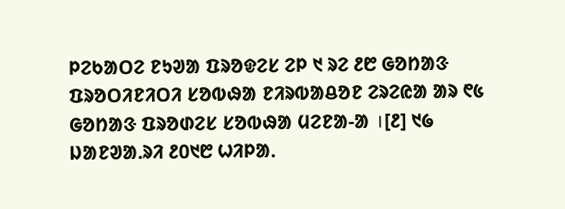ᱞᱮᱠᱟᱛᱮ ᱱᱩᱣᱟ ᱯᱨᱚᱫᱮᱥ ᱮᱞ ᱑ ᱨᱮ ᱒᱘ ᱜᱚᱴᱟᱝ ᱯᱨᱚᱛᱤᱱᱤᱛᱤ ᱥᱚᱵᱷᱟ ᱱᱤᱨᱵᱟᱪᱚᱱ ᱮᱨᱮᱭᱟ ᱟᱨ ᱖᱕ ᱜᱚᱴᱟᱝ ᱯᱨᱚᱰᱮᱥ ᱥᱚᱵᱷᱟ ᱢᱮᱱᱟ-ᱟ ।[᱒] ᱑᱙ ᱡᱟᱱᱣᱟᱹᱨᱤ ᱒᱐᱑᱘ ᱦᱤᱞᱟᱹ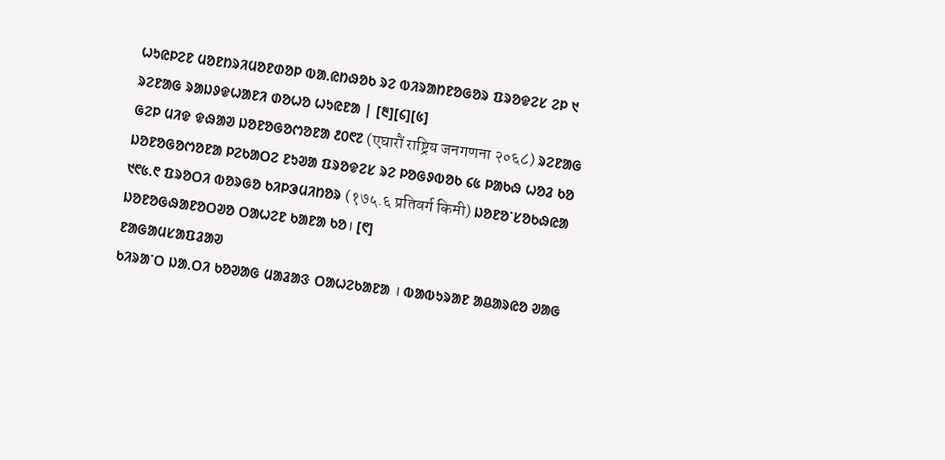ᱦᱩᱭᱞᱮᱱ ᱢᱚᱱᱴᱨᱤᱢᱚᱱᱰᱚᱞ ᱵᱟᱹᱭᱴᱷᱚᱠ ᱨᱮ ᱵᱤᱨᱟᱴᱱᱚᱜᱚᱨ ᱯᱨᱚᱫᱮᱥ ᱮᱞ ᱑ ᱨᱮᱱᱟᱜ ᱨᱟᱡᱽᱫᱦᱟᱱᱤ ᱰᱚᱦᱚ ᱦᱩᱭᱱᱟ | [᱓][᱔][᱕]
ᱜᱮᱞ ᱢᱤᱫ ᱫᱷᱟᱣ ᱡᱚᱱᱚᱜᱚᱬᱚᱱᱟ ᱒᱐᱖᱗ (एघारौं राष्ट्रिय जनगणना २०६८) ᱨᱮᱱᱟᱜ ᱡᱚᱱᱚᱜᱚᱬᱚᱱᱟ ᱞᱮᱠᱟᱛᱮ ᱱᱩᱣᱟ ᱯᱨᱚᱫᱮᱥ ᱨᱮ ᱞᱚᱜᱽᱵᱚᱠ ᱔᱕ ᱞᱟᱠᱷ ᱦᱚᱲ ᱠᱚ ᱑᱖᱕ᱹ᱖ ᱯᱨᱚᱛᱤ ᱵᱚᱨᱜᱚ ᱠᱤᱞᱳᱢᱤᱴᱚᱨ (१७५.६ प्रतिवर्ग किमी) ᱡᱚᱱᱚᱸᱥᱚᱠᱷᱭᱟ ᱡᱚᱱᱚᱜᱷᱟᱱᱚᱛᱣᱚ ᱛᱟᱦᱮᱱ ᱠᱟᱱᱟ ᱠᱚ। [᱖]
ᱱᱟᱜᱟᱢᱥᱟᱯᱲᱟᱣ
ᱠᱤᱨᱟᱸᱛ ᱡᱟᱹᱛᱤ ᱠᱚᱣᱟᱜ ᱢᱟᱲᱟᱝ ᱛᱟᱦᱮᱠᱟᱱᱟ । ᱵᱟᱵᱩᱨᱟᱱ ᱟᱪᱟᱨᱭᱚ ᱣᱟᱜ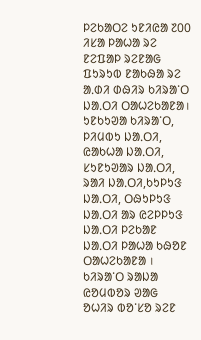ᱞᱮᱠᱟᱛᱮ ᱩᱱᱤᱭᱟ ᱗᱐᱐ ᱤᱥᱟ ᱞᱟᱦᱟ ᱨᱮ ᱱᱮᱯᱟᱞ ᱨᱮᱱᱟᱜ ᱯᱩᱨᱩᱵ ᱱᱟᱠᱷᱟ ᱨᱮ ᱟᱹᱰᱤ ᱰᱷᱤᱨ ᱠᱤᱨᱟᱸᱛ ᱡᱟᱹᱛᱤ ᱛᱟᱦᱮᱠᱟᱱᱟ। ᱩᱱᱠᱩᱣᱟ ᱠᱤᱨᱟᱸᱛ, ᱞᱤᱢᱵᱩ ᱡᱟᱹᱛᱤ, ᱭᱟᱠᱦᱟ ᱡᱟᱹᱛᱤ, ᱥᱩᱱᱩᱣᱟᱨ ᱡᱟᱹᱛᱤ, ᱨᱟᱤ ᱡᱟᱹᱛᱤ,ᱠᱩᱞᱩᱝ ᱡᱟᱹᱛᱤ, ᱛᱷᱩᱞᱩᱝ ᱡᱟᱹᱛᱤ ᱟᱨ ᱭᱮᱞᱞᱩᱝ ᱡᱟᱹᱛᱤ ᱞᱮᱠᱟᱱ ᱡᱟᱹᱛᱤ ᱞᱟᱦᱟ ᱠᱷᱚᱱ ᱛᱟᱦᱮᱠᱟᱱᱟ ।
ᱠᱤᱨᱟᱸᱛ ᱨᱟᱡᱟ ᱭᱚᱢᱵᱚᱨ ᱣᱟᱜ ᱚᱦᱤᱨ ᱵᱚᱸᱥᱚ ᱨᱮᱱ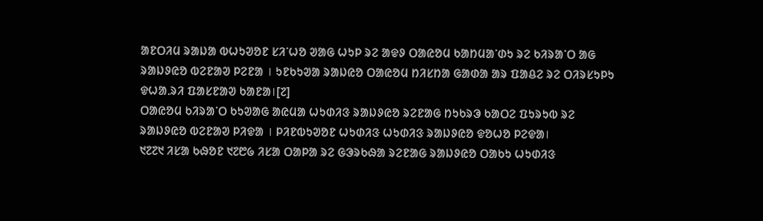ᱟᱱᱛᱤᱢ ᱨᱟᱡᱟ ᱵᱦᱩᱣᱚᱱ ᱥᱤᱸᱦᱚ ᱣᱟᱜ ᱦᱩᱞ ᱨᱮ ᱟᱫᱽ ᱛᱟᱭᱚᱢ ᱠᱟᱴᱢᱟᱸᱰᱩ ᱨᱮ ᱠᱤᱨᱟᱸᱛ ᱟᱜ ᱨᱟᱡᱽᱭᱚ ᱵᱮᱱᱟᱣ ᱞᱮᱱᱟ । ᱩᱱᱠᱩᱣᱟ ᱨᱟᱡᱭᱚ ᱛᱟᱭᱚᱢ ᱴᱤᱥᱴᱟ ᱜᱟᱰᱟ ᱟᱨ ᱯᱟᱪᱮ ᱨᱮ ᱛᱤᱨᱥᱩᱞᱩ ᱫᱦᱟᱹᱨᱤ ᱯᱟᱥᱱᱟᱣ ᱠᱟᱱᱟ।[᱗]
ᱛᱟᱭᱚᱢ ᱠᱤᱨᱟᱸᱛ ᱠᱩᱣᱟᱜ ᱟᱭᱢᱟ ᱦᱩᱰᱤᱝ ᱨᱟᱡᱽᱭᱚ ᱨᱮᱱᱟᱜ ᱴᱩᱠᱨᱳ ᱠᱟᱛᱮ ᱯᱩᱨᱩᱵ ᱨᱮ ᱨᱟᱡᱽᱭᱚ ᱵᱮᱱᱟᱣ ᱞᱤᱫᱟ । ᱞᱤᱱᱵᱩᱣᱚᱱ ᱦᱩᱰᱤᱝ ᱦᱩᱰᱤᱝ ᱨᱟᱡᱽᱭᱚ ᱫᱚᱦᱚ ᱞᱮᱫᱟ।
᱑᱗᱗᱑ ᱤᱥᱟ ᱠᱷᱚᱱ ᱑᱗᱘᱙ ᱤᱥᱟ ᱛᱟᱞᱟ ᱨᱮ ᱜᱳᱨᱠᱷᱟ ᱨᱮᱱᱟᱜ ᱨᱟᱡᱽᱭᱚ ᱛᱟᱠᱩ ᱦᱩᱰᱤᱝ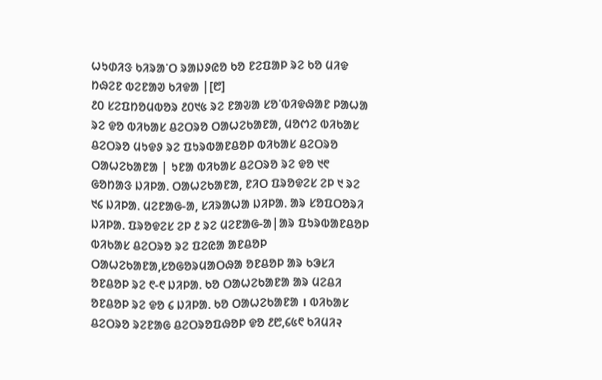ᱦᱩᱰᱤᱝ ᱠᱤᱨᱟᱸᱛ ᱨᱟᱡᱽᱭᱚ ᱠᱚ ᱱᱮᱯᱟᱞ ᱨᱮ ᱠᱚ ᱢᱤᱫ ᱴᱷᱮᱱ ᱵᱮᱱᱟᱣ ᱠᱤᱫᱟ |[᱘]
᱒᱐ ᱥᱮᱯᱴᱚᱢᱵᱚᱨ ᱒᱐᱑᱕ ᱨᱮ ᱱᱟᱶᱟ ᱥᱚᱸᱵᱤᱫᱷᱟᱱ ᱞᱟᱦᱟ ᱨᱮ ᱫᱚ ᱵᱤᱠᱟᱥ ᱪᱮᱛᱨᱚ ᱛᱟᱦᱮᱠᱟᱱᱟ, ᱢᱚᱬᱮ ᱵᱤᱠᱟᱥ ᱪᱮᱛᱨᱚ ᱢᱩᱫᱽ ᱨᱮ ᱯᱩᱨᱵᱟᱱᱪᱚᱞ ᱵᱤᱠᱟᱥ ᱪᱮᱛᱨᱚ ᱛᱟᱦᱮᱠᱟᱱᱟ | ᱩᱱᱟ ᱵᱤᱠᱟᱥ ᱪᱮᱛᱨᱚ ᱨᱮ ᱫᱚ ᱑᱖ ᱜᱚᱴᱟᱝ ᱡᱤᱞᱟᱹ ᱛᱟᱦᱮᱠᱟᱱᱟ, ᱱᱤᱛ ᱯᱨᱚᱫᱮᱥ ᱮᱞ ᱑ ᱨᱮ ᱑᱔ ᱡᱤᱞᱟᱹ ᱢᱮᱱᱟᱜ-ᱟ, ᱥᱤᱨᱟᱦᱟ ᱡᱤᱞᱟᱹ ᱟᱨ ᱥᱚᱯᱛᱚᱨᱤ ᱡᱤᱞᱟᱹ ᱯᱨᱚᱫᱮᱥ ᱮᱞ ᱒ ᱨᱮ ᱢᱮᱱᱟᱜ-ᱟ|ᱟᱨ ᱯᱩᱨᱵᱟᱱᱪᱚᱞ ᱵᱤᱠᱟᱥ ᱪᱮᱛᱨᱚ ᱨᱮ ᱯᱮᱭᱟ ᱟᱱᱪᱚᱞ ᱛᱟᱦᱮᱠᱟᱱᱟ,ᱥᱚᱜᱚᱨᱢᱟᱛᱷᱟ ᱚᱱᱪᱚᱞ ᱟᱨ ᱠᱳᱥᱤ ᱚᱱᱪᱚᱞ ᱨᱮ ᱖-᱖ ᱡᱤᱞᱟᱹ ᱠᱚ ᱛᱟᱦᱮᱠᱟᱱᱟ ᱟᱨ ᱢᱮᱪᱤ ᱚᱱᱪᱚᱞ ᱨᱮ ᱫᱚ ᱔ ᱡᱤᱞᱟᱹ ᱠᱚ ᱛᱟᱦᱮᱠᱟᱱᱟ । ᱵᱤᱠᱟᱥ ᱪᱮᱛᱨᱚ ᱨᱮᱱᱟᱜ ᱪᱮᱛᱨᱚᱯᱷᱚᱞ ᱫᱚ ᱒᱘,᱔᱕᱖ ᱠᱤᱢᱤ२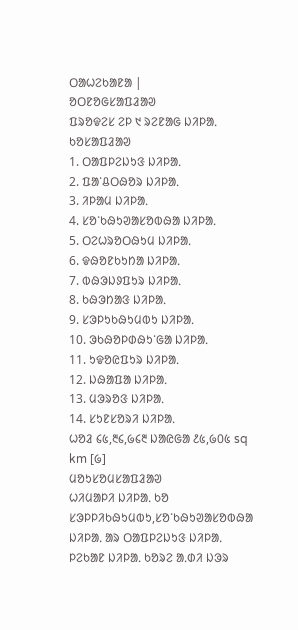ᱛᱟᱦᱮᱠᱟᱱᱟ |
ᱚᱛᱱᱚᱜᱥᱟᱯᱲᱟᱣ
ᱯᱨᱚᱫᱮᱥ ᱮᱞ ᱑ ᱨᱮᱱᱟᱜ ᱡᱤᱞᱟᱹ ᱠᱚᱥᱟᱯᱲᱟᱣ
1. ᱛᱟᱯᱞᱮᱡᱩᱝ ᱡᱤᱞᱟᱹ
2. ᱯᱟᱸᱪᱛᱷᱚᱨ ᱡᱤᱞᱟᱹ
3. ᱤᱞᱟᱢ ᱡᱤᱞᱟᱹ
4. ᱥᱚᱸᱠᱷᱩᱣᱟᱥᱚᱵᱷᱟ ᱡᱤᱞᱟᱹ
5. ᱛᱮᱦᱨᱚᱛᱷᱩᱢ ᱡᱤᱞᱟᱹ
6. ᱫᱷᱚᱱᱠᱩᱴᱟ ᱡᱤᱞᱟᱹ
7. ᱵᱷᱳᱡᱽᱯᱩᱨ ᱡᱤᱞᱟᱹ
8. ᱠᱷᱳᱴᱟᱝ ᱡᱤᱞᱟᱹ
9. ᱥᱳᱞᱩᱠᱷᱩᱢᱵᱩ ᱡᱤᱞᱟᱹ
10. ᱳᱠᱷᱚᱞᱰᱷᱩᱸᱜᱟ ᱡᱤᱞᱟᱹ
11. ᱩᱫᱚᱭᱯᱩᱨ ᱡᱤᱞᱟᱹ
12. ᱡᱷᱟᱯᱟ ᱡᱤᱞᱟᱹ
13. ᱢᱳᱨᱚᱝ ᱡᱤᱞᱟᱹ
14. ᱥᱩᱱᱥᱚᱨᱤ ᱡᱤᱞᱟᱹ
ᱦᱚᱲ ᱔᱕,᱓᱔,᱙᱔᱓ ᱡᱟᱭᱜᱟ ᱒᱕,᱙᱐᱕ sq km [᱙]
ᱢᱚᱩᱥᱚᱢᱥᱟᱯᱲᱟᱣ
ᱦᱤᱢᱟᱞᱤ ᱡᱤᱞᱟᱹ ᱠᱚ ᱥᱳᱞᱞᱤᱠᱷᱩᱢᱵᱩ,ᱥᱚᱸᱠᱷᱩᱣᱟᱥᱚᱵᱷᱟ ᱡᱤᱞᱟᱹ ᱟᱨ ᱛᱟᱯᱞᱮᱡᱩᱝ ᱡᱤᱞᱟᱹ ᱞᱮᱠᱟᱱ ᱡᱤᱞᱟᱹ ᱠᱚᱨᱮ ᱟᱹᱰᱤ ᱡᱳᱨ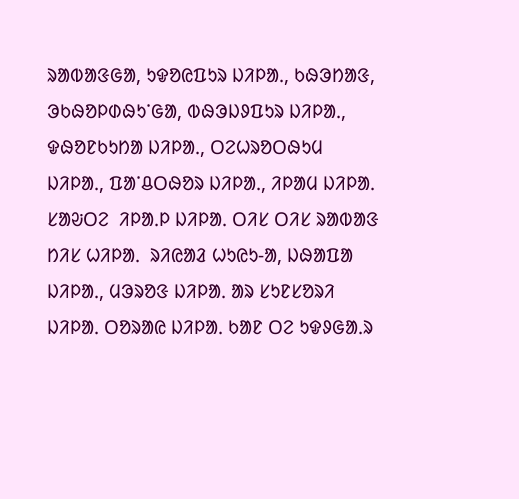ᱨᱟᱵᱟᱝᱜᱟ, ᱩᱫᱚᱭᱯᱩᱨ ᱡᱤᱞᱟᱹ, ᱠᱷᱳᱴᱟᱝ, ᱳᱠᱷᱚᱞᱰᱷᱩᱸᱜᱟ, ᱵᱷᱳᱡᱽᱯᱩᱨ ᱡᱤᱞᱟᱹ, ᱫᱷᱚᱱᱠᱩᱴᱟ ᱡᱤᱞᱟᱹ, ᱛᱮᱦᱨᱚᱛᱷᱩᱢ ᱡᱤᱞᱟᱹ, ᱯᱟᱸᱪᱛᱷᱚᱨ ᱡᱤᱞᱟᱹ, ᱤᱞᱟᱢ ᱡᱤᱞᱟᱹ ᱥᱟᱶᱛᱮ  ᱤᱞᱟᱹᱞ ᱡᱤᱞᱟᱹ ᱛᱤᱥ ᱛᱤᱥ ᱨᱟᱵᱟᱝ ᱴᱤᱥ ᱦᱤᱞᱟᱹ  ᱨᱤᱭᱟᱲ ᱦᱩᱭᱩ-ᱟ, ᱡᱷᱟᱯᱟ ᱡᱤᱞᱟᱹ, ᱢᱳᱨᱚᱝ ᱡᱤᱞᱟᱹ ᱟᱨ ᱥᱩᱱᱥᱚᱨᱤ ᱡᱤᱞᱟᱹ ᱛᱚᱨᱟᱭ ᱡᱤᱞᱟᱹ ᱠᱟᱱ ᱛᱮ ᱩᱫᱽᱜᱟᱹᱨ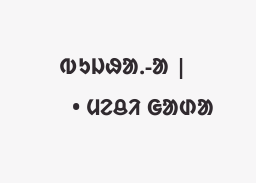ᱵᱩᱡᱷᱟᱹ-ᱟ |
  • ᱢᱮᱪᱤ ᱜᱟᱰᱟ